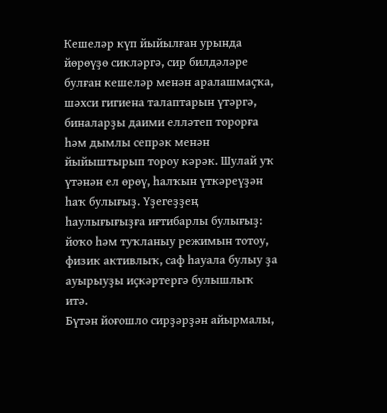Кешеләр күп йыйылған урында йөрөүҙө сикләргә, сир билдәләре булған кешеләр менән аралашмаҫҡа, шәхси гигиена талаптарын үтәргә, биналарҙы даими елләтеп торорға һәм дымлы сепрәк менән йыйыштырып тороу кәрәк. Шулай уҡ үтәнән ел өрөү, һалҡын үткәреүҙән һаҡ булығыҙ. Үҙегеҙҙең һаулығығыҙға иғтибарлы булығыҙ: йоҡо һәм туҡланыу режимын тотоу, физик активлыҡ, саф һауала булыу ҙа ауырыуҙы иҫкәртергә булышлыҡ итә.
Бүтән йоғошло сирҙәрҙән айырмалы,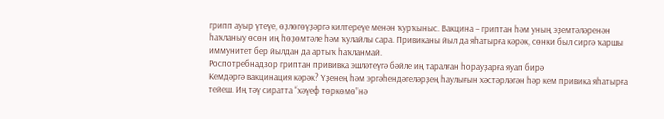грипп ауыр үтеүе, өҙлөгөүҙәргә килтереүе менән ҡурҡыныс. Вакцина – гриптан һәм уның эҙемтәләренән һаҡланыу өсөн иң һөҙөмтәле һәм ҡулайлы сара. Привиканы йыл да яһатырға кәрәк, сөнки был сиргә ҡаршы иммунитет бер йылдан да артыҡ һаҡланмай.
Роспотребнадзор гриптан прививка эшләтеүгә бәйле иң таралған һорауҙарға яуап бирә
Кемдәргә вакцинация кәрәк? Үҙенең һәм эргәһендәгеләрҙең һаулығын хәстәрләгән һәр кем привика яһатырға тейеш. Иң тәү сиратта “хәүеф төркөмө”нә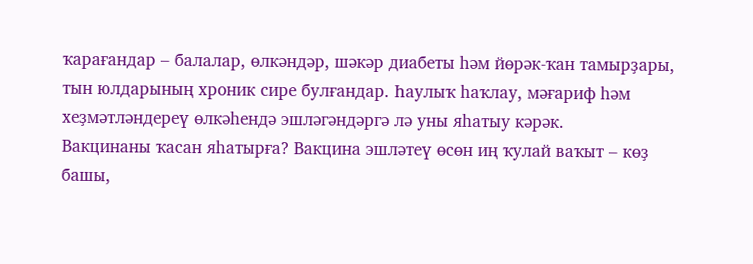ҡарағандар – балалар, өлкәндәр, шәкәр диабеты һәм йөрәк-ҡан тамырҙары, тын юлдарының хроник сире булғандар. Һаулыҡ һаҡлау, мәғариф һәм хеҙмәтләндереү өлкәһендә эшләгәндәргә лә уны яһатыу кәрәк.
Вакцинаны ҡасан яһатырға? Вакцина эшләтеү өсөн иң ҡулай ваҡыт – көҙ башы,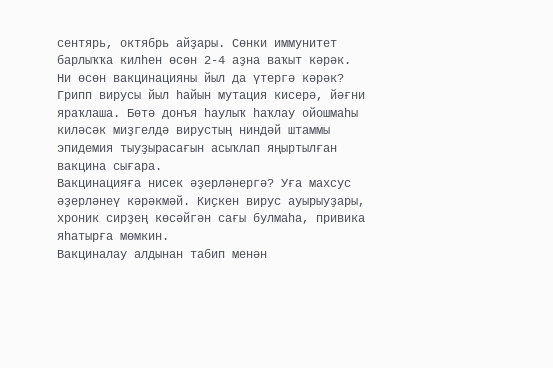сентярь, октябрь айҙары. Сөнки иммунитет барлыҡҡа килһен өсөн 2-4 аҙна ваҡыт кәрәк.
Ни өсөн вакцинацияны йыл да үтергә кәрәк? Грипп вирусы йыл һайын мутация кисерә, йәғни яраҡлаша. Бөтә донъя һаулыҡ һаҡлау ойошмаһы киләсәк миҙгелдә вирустың ниндәй штаммы эпидемия тыуҙырасағын асыҡлап яңыртылған вакцина сығара.
Вакцинацияға нисек әҙерләнергә? Уға махсус әҙерләнеү кәрәкмәй. Киҫкен вирус ауырыуҙары, хроник сирҙең көсәйгән сағы булмаһа, привика яһатырға мөмкин.
Вакциналау алдынан табип менән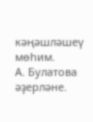кәңәшләшеү мөһим.
А. Булатова әҙерләне.